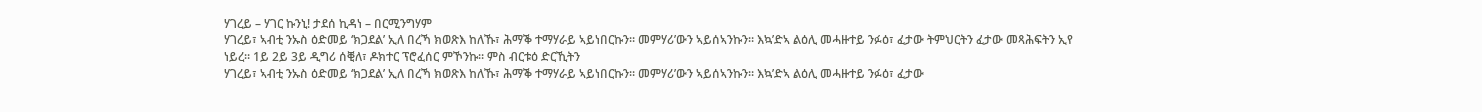ሃገረይ – ሃገር ኩንኒ! ታደሰ ኪዳነ – በርሚንግሃም
ሃገረይ፣ ኣብቲ ንኡስ ዕድመይ ‘ክጋደል’ ኢለ በረኻ ክወጽእ ከለኹ፣ ሕማቕ ተማሃራይ ኣይነበርኩን። መምሃሪ’ውን ኣይሰኣንኩን። እኳ’ድኣ ልዕሊ መሓዙተይ ንፉዕ፣ ፈታው ትምህርትን ፈታው መጻሕፍትን ኢየ ነይረ። 1ይ 2ይ 3ይ ዲግሪ ሰቒለ፣ ዶክተር ፕሮፈሰር ምኾንኩ። ምስ ብርቱዕ ድርኺትን
ሃገረይ፣ ኣብቲ ንኡስ ዕድመይ ‘ክጋደል’ ኢለ በረኻ ክወጽእ ከለኹ፣ ሕማቕ ተማሃራይ ኣይነበርኩን። መምሃሪ’ውን ኣይሰኣንኩን። እኳ’ድኣ ልዕሊ መሓዙተይ ንፉዕ፣ ፈታው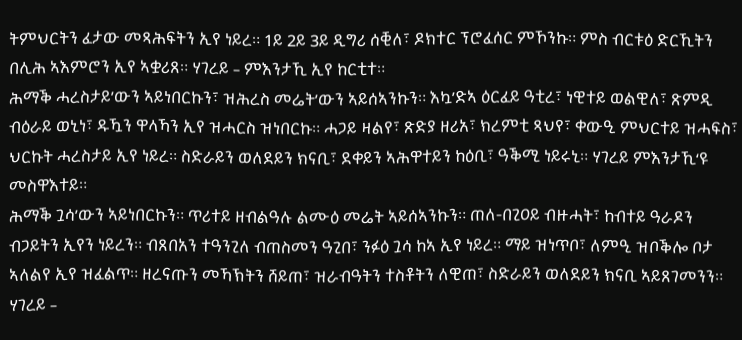ትምህርትን ፈታው መጻሕፍትን ኢየ ነይረ። 1ይ 2ይ 3ይ ዲግሪ ሰቒለ፣ ዶክተር ፕሮፈሰር ምኾንኩ። ምስ ብርቱዕ ድርኺትን በሊሕ ኣእምሮን ኢየ ኣቋሪጸ። ሃገረይ – ምእንታኺ ኢየ ከርቲተ።
ሕማቕ ሓረስታይ’ውን ኣይነበርኩን፣ ዝሕረስ መሬት’ውን ኣይሰኣንኩን። እኳ’ድኣ ዕርፈይ ዓቲረ፣ ነዊተይ ወልዊለ፣ ጽምዲ ብዕራይ ወኒነ፣ ዱዃን ዋላኻን ኢየ ዝሓርስ ዝነበርኩ። ሓጋይ ዛልየ፣ ጽድያ ዘሪአ፣ ክረምቲ ጻህየ፣ ቀውዒ ምህርተይ ዝሓፍስ፣ ህርኩት ሓረስታይ ኢየ ነይረ። ስድራይን ወለደይን ክናቢ፣ ደቀይን ኣሕዋተይን ከዕቢ፣ ዓቕሚ ነይሩኒ። ሃገረይ ምእንታኺ‘ዩ መስዋእተይ።
ሕማቕ ጓሳ’ውን ኣይነበርኩን። ጥሪተይ ዘብልዓሉ ልሙዕ መሬት ኣይሰኣንኩን። ጠለ-በጊዐይ ብዙሓት፣ ከብተይ ዓራዶን ብጋይትን ኢየን ነይረን። ብጸበአን ተዓንጊለ ብጠስመን ዓጊበ፣ ንፉዕ ጓሳ ከኣ ኢየ ነይረ። ማይ ዝነጥቦ፣ ለምዒ ዝቦቕሎ ቦታ ኣለልየ ኢየ ዝፈልጥ። ዘረናጡን መኻኽትን ሸይጠ፣ ዝራብዓትን ተስቶትን ለዊጠ፣ ስድራይን ወለደይን ክናቢ ኣይጸገመንን። ሃገረይ –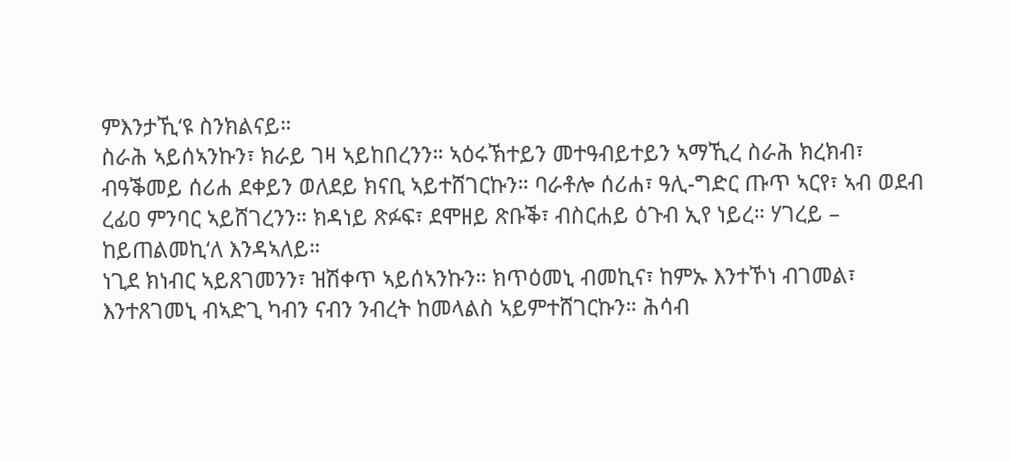ምእንታኺ‘ዩ ስንክልናይ።
ስራሕ ኣይሰኣንኩን፣ ክራይ ገዛ ኣይከበረንን። ኣዕሩኽተይን መተዓብይተይን ኣማኺረ ስራሕ ክረክብ፣ ብዓቕመይ ሰሪሐ ደቀይን ወለደይ ክናቢ ኣይተሸገርኩን። ባራቶሎ ሰሪሐ፣ ዓሊ-ግድር ጡጥ ኣርየ፣ ኣብ ወደብ ረፊዐ ምንባር ኣይሸገረንን። ክዳነይ ጽፉፍ፣ ደሞዘይ ጽቡቕ፣ ብስርሐይ ዕጉብ ኢየ ነይረ። ሃገረይ – ከይጠልመኪ‘ለ እንዳኣለይ።
ነጊደ ክነብር ኣይጸገመንን፣ ዝሽቀጥ ኣይሰኣንኩን። ክጥዕመኒ ብመኪና፣ ከምኡ እንተኾነ ብገመል፣ እንተጸገመኒ ብኣድጊ ካብን ናብን ንብረት ከመላልስ ኣይምተሸገርኩን። ሕሳብ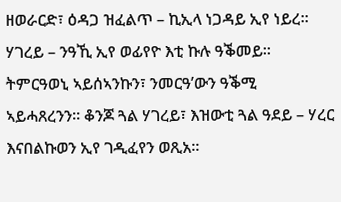ዘወራርድ፣ ዕዳጋ ዝፈልጥ – ኪኢላ ነጋዳይ ኢየ ነይረ። ሃገረይ – ንዓኺ ኢየ ወፊየዮ እቲ ኩሉ ዓቕመይ።
ትምርዓወኒ ኣይሰኣንኩን፣ ንመርዓ’ውን ዓቕሚ ኣይሓጸረንን። ቆንጆ ጓል ሃገረይ፣ እዝውቲ ጓል ዓደይ – ሃረር እናበልኩወን ኢየ ገዲፈየን ወጺአ።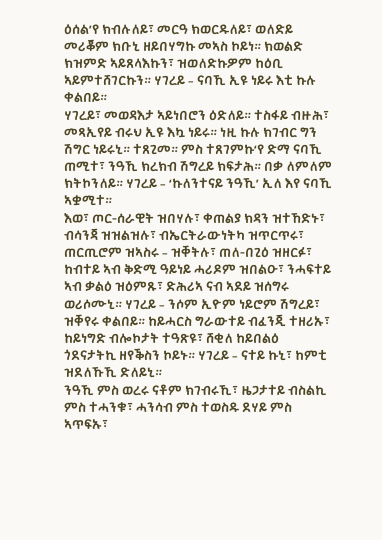ዕሰል’የ ክብሉለይ፣ መርዓ ክወርዱለይ፣ ወለድይ መሪቖም ክቡኒ ዘይበሃግኩ መኣስ ኮይነ። ክወልድ ክዝምድ ኣይጸላእኩን፣ ዝወለድኩዎም ከዕቢ ኣይምተሸገርኩን። ሃገረይ – ናባኺ ኢዩ ነይሩ እቲ ኩሉ ቀልበይ።
ሃገረይ፣ መወዳእታ ኣይነበሮን ዕድለይ። ተስፋይ ብዙሕ፣ መጻኢየይ ብሩህ ኢዩ እኳ ነይሩ። ነዚ ኩሉ ክገብር ግን ሽግር ነይሩኒ። ተጸጊመ። ምስ ተጸገምኩ‘የ ድማ ናባኺ ጠሚተ፣ ንዓኺ ክረክብ ሽግረይ ክፍታሕ። በቃ ለምለም ክትኮንለይ። ሃገረይ – ‘ኩለንተናይ ንዓኺ’ ኢለ እየ ናባኺ ኣቋሚተ።
እወ፣ ጦር-ሰራዊት ዝበሃሉ፣ ቀጠልያ ክዳን ዝተኸድኑ፣ ብሳንጃ ዝዝልዝሉ፣ ብኤርትራውነትካ ዝጥርጥሩ፣ ጠርጢሮም ዝኣስሩ – ዝቐትሉ፣ ጠለ-በጊዕ ዝዘርፉ፣ ከብተይ ኣብ ቅድሚ ዓይነይ ሓሪዶም ዝበልዑ፣ ንሓፍተይ ኣብ ቃልዕ ዝዕምጹ፣ ድሕሪኣ ናብ ኣደይ ዝሰግሩ ወሪሶሙኒ። ሃገረይ – ንሶም ኢዮም ነይሮም ሽግረይ፣ ዝቐየሩ ቀልበይ። ከይሓርስ ግራውተይ ብፈንጂ ተዘሪኡ፣ ከይነግድ ብሎኮታት ተዓጽዩ፣ ሸቂለ ከይበልዕ ጎደናታትኪ ዘየቕስን ኮይኑ። ሃገረይ – ናተይ ኩኒ፣ ከምቲ ዝደለኹኺ ድለይኒ።
ንዓኺ ምስ ወረሩ ናቶም ክገብሩኺ፣ ዜጋታተይ ብስልኪ ምስ ተሓንቁ፣ ሓንሳብ ምስ ተወስዱ ደሃይ ምስ ኣጥፍኡ፣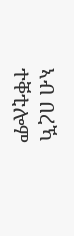ኣብ በረኻ ተቐቲሎም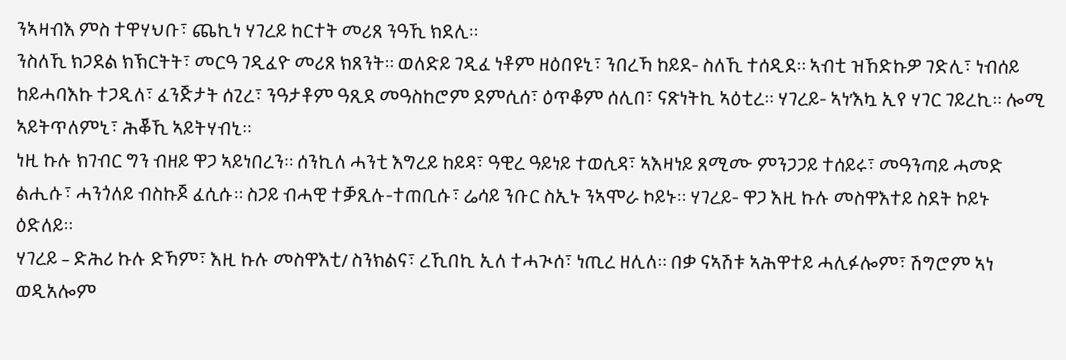ንኣዛብእ ምስ ተዋሃህቡ፣ ጨኪነ ሃገረይ ከርተት መሪጸ ንዓኺ ክደሊ።
ንስለኺ ክጋደል ክኽርትት፣ መርዓ ገዲፈዮ መሪጸ ክጸንት። ወለድይ ገዲፈ ነቶም ዘዕበዩኒ፣ ንበረኻ ከይደ- ስለኺ ተሰዲደ። ኣብቲ ዝኸድኩዎ ገድሊ፣ ነብሰይ ከይሓባእኩ ተጋዲለ፣ ፈንጅታት ሰጊረ፣ ንዓታቶም ዓጺደ መዓስከሮም ደምሲሰ፣ ዕጥቆም ሰሊበ፣ ናጽነትኪ ኣዕቲረ። ሃገረይ- ኣነ’እኳ ኢየ ሃገር ገይረኪ። ሎሚ ኣይትጥለምኒ፣ ሕቖኺ ኣይትሃብኒ።
ነዚ ኩሉ ክገብር ግን ብዘይ ዋጋ ኣይነበረን። ሰንኪለ ሓንቲ እግረይ ከይዳ፣ ዓዊረ ዓይነይ ተወሲዳ፣ ኣእዛነይ ጸሚሙ ምንጋጋይ ተሰይሩ፣ መዓንጣይ ሓመድ ልሒሱ፣ ሓንጎለይ ብስኩጆ ፈሲሱ። ስጋይ ብሓዊ ተቓጺሉ-ተጠቢሱ፣ ሬሳይ ንቡር ስኢኑ ንኣሞራ ኮይኑ። ሃገረይ- ዋጋ እዚ ኩሉ መስዋእተይ ስደት ኮይኑ ዕድለይ።
ሃገረይ – ድሕሪ ኩሉ ድኻም፣ እዚ ኩሉ መስዋእቲ/ ስንክልና፣ ረኺበኪ ኢለ ተሓጒሰ፣ ነጢረ ዘሊለ። በቃ ናኣሽቱ ኣሕዋተይ ሓሊፉሎም፣ ሽግሮም ኣነ ወዲአሎም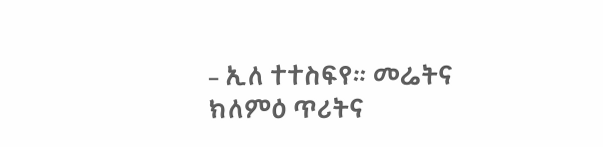– ኢለ ተተስፍየ። መሬትና ክለምዕ ጥሪትና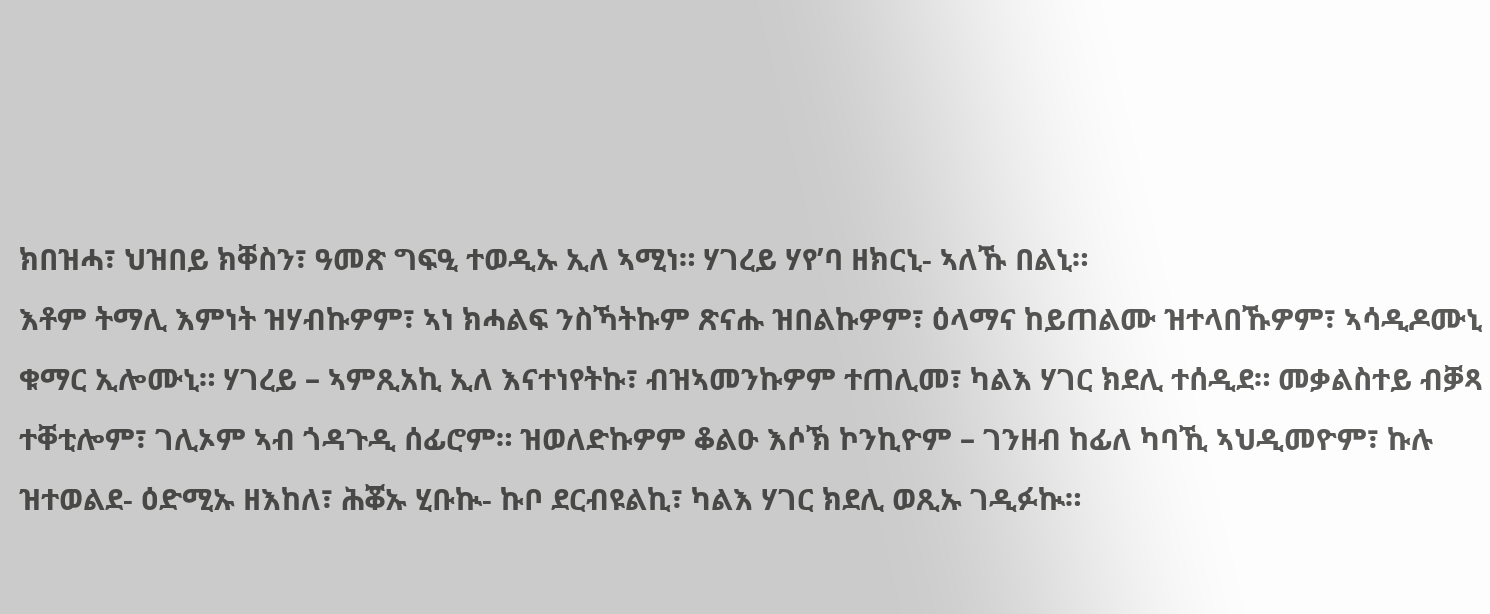ክበዝሓ፣ ህዝበይ ክቐስን፣ ዓመጽ ግፍዒ ተወዲኡ ኢለ ኣሚነ። ሃገረይ ሃየ’ባ ዘክርኒ- ኣለኹ በልኒ።
እቶም ትማሊ እምነት ዝሃብኩዎም፣ ኣነ ክሓልፍ ንስኻትኩም ጽናሑ ዝበልኩዎም፣ ዕላማና ከይጠልሙ ዝተላበኹዎም፣ ኣሳዲዶሙኒ ቁማር ኢሎሙኒ። ሃገረይ – ኣምጺአኪ ኢለ እናተነየትኩ፣ ብዝኣመንኩዎም ተጠሊመ፣ ካልእ ሃገር ክደሊ ተሰዲደ። መቃልስተይ ብቓጻ ተቐቲሎም፣ ገሊኦም ኣብ ጎዳጉዲ ሰፊሮም። ዝወለድኩዎም ቆልዑ እሶኽ ኮንኪዮም – ገንዘብ ከፊለ ካባኺ ኣህዲመዮም፣ ኩሉ ዝተወልደ- ዕድሚኡ ዘእከለ፣ ሕቖኡ ሂቡኲ- ኩቦ ደርብዩልኪ፣ ካልእ ሃገር ክደሊ ወጺኡ ገዲፉኲ።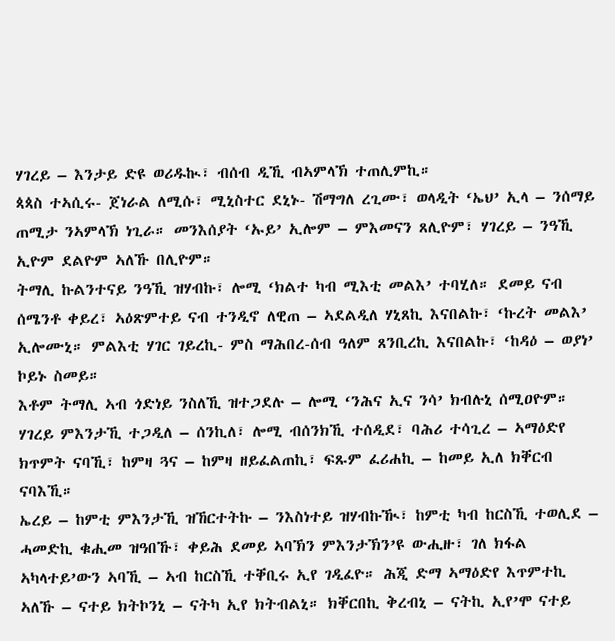ሃገረይ – እንታይ ድዩ ወሪዱኲ፣ ብሰብ ዲኺ ብኣምላኽ ተጠሊምኪ።
ጳጳስ ተኣሲሩ- ጀነራል ለሚሱ፣ ሚኒስተር ደኒኑ- ሽማግለ ረጊሙ፣ ወላዲት ‘ኤህ’ ኢላ – ንሰማይ ጠሚታ ንኣምላኽ ነጊራ። መንእሰያት ‘ኡይ’ ኢሎም – ምእመናን ጸሊዮም፣ ሃገረይ – ንዓኺ ኢዮም ደልዮም ኣለኹ በሊዮም።
ትማሊ ኩልንተናይ ንዓኺ ዝሃብኩ፣ ሎሚ ‘ክልተ ካብ ሚእቲ መልእ’ ተባሂለ። ደመይ ናብ ሰሜንቶ ቀይረ፣ ኣዕጽምተይ ናብ ተንዲኖ ለዊጠ – ኣደልዲለ ሃኒጸኪ እናበልኩ፣ ‘ኩረት መልእ’ ኢሎሙኒ። ምልእቲ ሃገር ገይረኪ- ምስ ማሕበረ-ሰብ ዓለም ጸንቢረኪ እናበልኩ፣ ‘ከዳዕ – ወያነ’ ኮይኑ ስመይ።
እቶም ትማሊ ኣብ ጎድነይ ንስለኺ ዝተጋደሉ – ሎሚ ‘ንሕና ኢና ንሳ’ ክብሉኒ ሰሚዐዮም። ሃገረይ ምእንታኺ ተጋዲለ – ሰንኪለ፣ ሎሚ ብሰንክኺ ተሰዲደ፣ ባሕሪ ተሳጊረ – ኣማዕድየ ክጥምት ናባኺ፣ ከምዛ ጓና – ከምዛ ዘይፈልጠኪ፣ ፍጹም ፈሪሐኪ – ከመይ ኢለ ክቐርብ ናባእኺ።
ኤረይ – ከምቲ ምእንታኺ ዝኸርተትኩ – ንእስነተይ ዝሃብኩዂ፣ ከምቲ ካብ ከርስኺ ተወሊደ – ሓመድኪ ቁሒመ ዝዓበኹ፣ ቀይሕ ደመይ ኣባኽን ምእንታኽን’ዩ ውሒዙ፣ ገለ ክፋል ኣካላተይ’ውን ኣባኺ – ኣብ ከርስኺ ተቐቢሩ ኢየ ገዲፈዮ። ሕጂ ድማ ኣማዕድየ እጥምተኪ ኣለኹ – ናተይ ክትኮንኒ – ናትካ ኢየ ክትብልኒ። ክቐርበኪ ቅረብኒ – ናትኪ ኢየ’ሞ ናተይ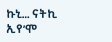ኩኒ… ናትኪ ኢየ’ሞ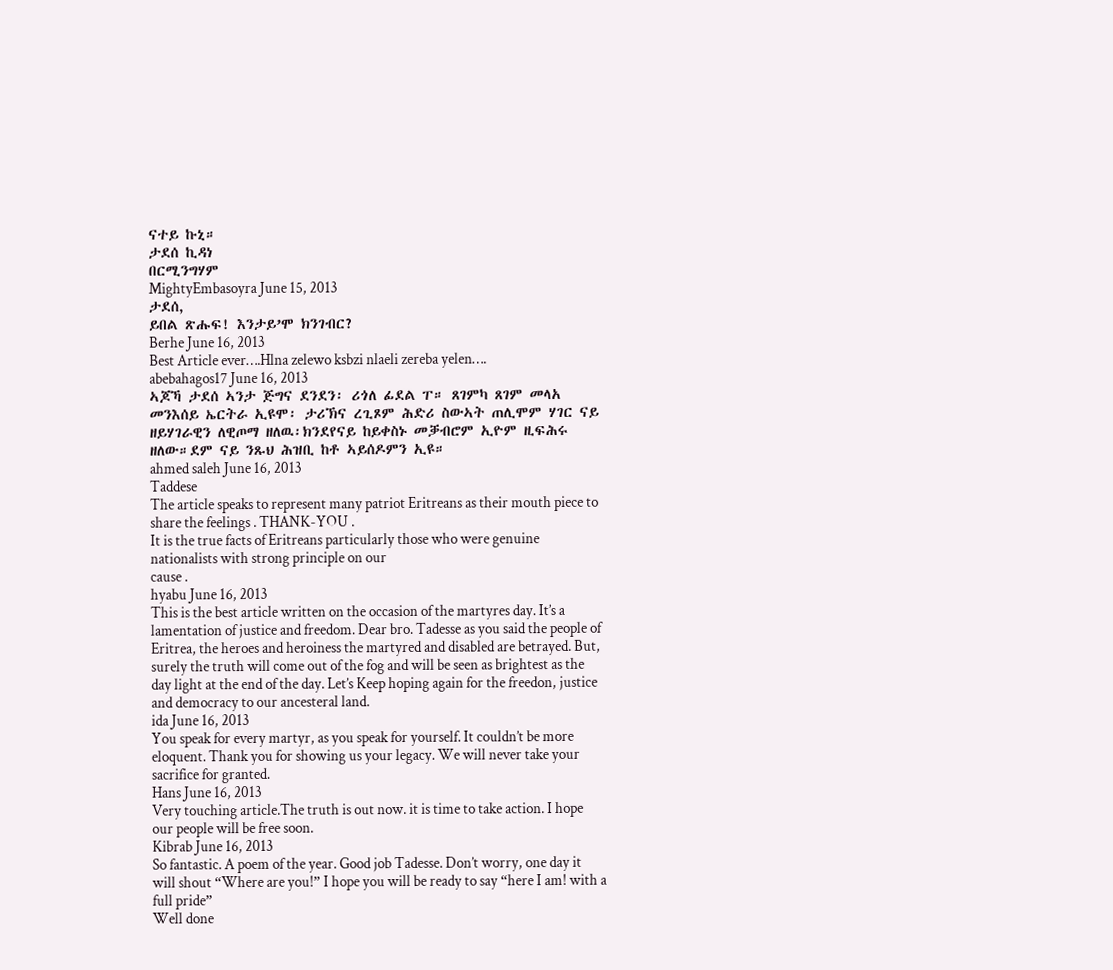ናተይ ኩኒ።
ታደሰ ኪዳነ
በርሚንግሃም
MightyEmbasoyra June 15, 2013
ታደሰ,
ይበል ጽሑፍ! እንታይ’ሞ ክንገብር?
Berhe June 16, 2013
Best Article ever….Hlna zelewo ksbzi nlaeli zereba yelen….
abebahagos17 June 16, 2013
ኣጆኻ ታደሰ ኣንታ ጅግና ደንደን፡ ሪጎለ ፊደል ፐ። ጸገምካ ጸገም መላአ መንእሰይ ኤርትራ ኢዩሞ፡ ታሪኽና ረጊጾም ሕድሪ ስውኣት ጠሊሞም ሃገር ናይ ዘይሃገራዊን ለዊጦማ ዘለዉ፡ክንደየናይ ከይቀስኑ መቓብሮም ኢዮም ዚፍሕሩ ዘለው።ደም ናይ ንጹህ ሕዝቢ ከቶ ኣይሰዶምን ኢዩ።
ahmed saleh June 16, 2013
Taddese
The article speaks to represent many patriot Eritreans as their mouth piece to share the feelings . THANK-YOU .
It is the true facts of Eritreans particularly those who were genuine nationalists with strong principle on our
cause .
hyabu June 16, 2013
This is the best article written on the occasion of the martyres day. It’s a lamentation of justice and freedom. Dear bro. Tadesse as you said the people of Eritrea, the heroes and heroiness the martyred and disabled are betrayed. But, surely the truth will come out of the fog and will be seen as brightest as the day light at the end of the day. Let’s Keep hoping again for the freedon, justice and democracy to our ancesteral land.
ida June 16, 2013
You speak for every martyr, as you speak for yourself. It couldn’t be more eloquent. Thank you for showing us your legacy. We will never take your sacrifice for granted.
Hans June 16, 2013
Very touching article.The truth is out now. it is time to take action. I hope our people will be free soon.
Kibrab June 16, 2013
So fantastic. A poem of the year. Good job Tadesse. Don’t worry, one day it will shout “Where are you!” I hope you will be ready to say “here I am! with a full pride”
Well done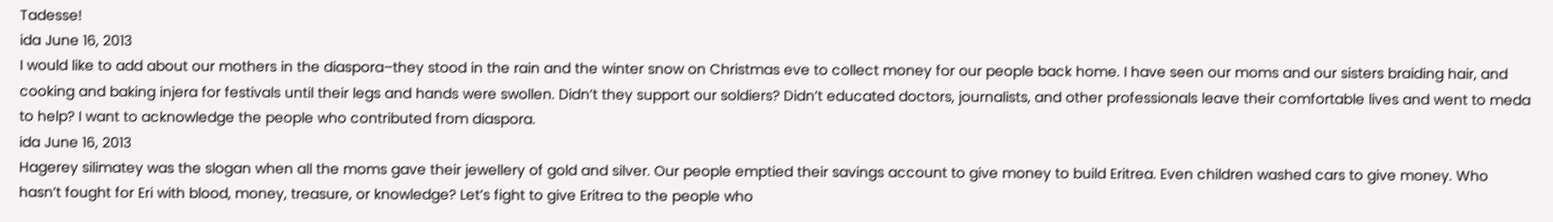Tadesse!
ida June 16, 2013
I would like to add about our mothers in the diaspora–they stood in the rain and the winter snow on Christmas eve to collect money for our people back home. I have seen our moms and our sisters braiding hair, and cooking and baking injera for festivals until their legs and hands were swollen. Didn’t they support our soldiers? Didn’t educated doctors, journalists, and other professionals leave their comfortable lives and went to meda to help? I want to acknowledge the people who contributed from diaspora.
ida June 16, 2013
Hagerey silimatey was the slogan when all the moms gave their jewellery of gold and silver. Our people emptied their savings account to give money to build Eritrea. Even children washed cars to give money. Who hasn’t fought for Eri with blood, money, treasure, or knowledge? Let’s fight to give Eritrea to the people who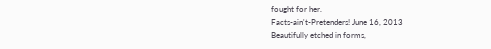fought for her.
Facts-ain't-Pretenders! June 16, 2013
Beautifully etched in forms,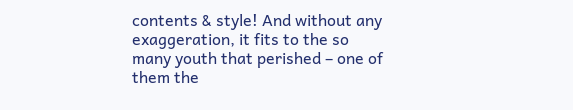contents & style! And without any exaggeration, it fits to the so many youth that perished – one of them the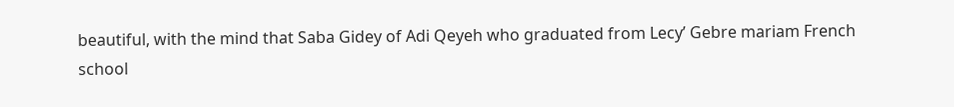beautiful, with the mind that Saba Gidey of Adi Qeyeh who graduated from Lecy’ Gebre mariam French school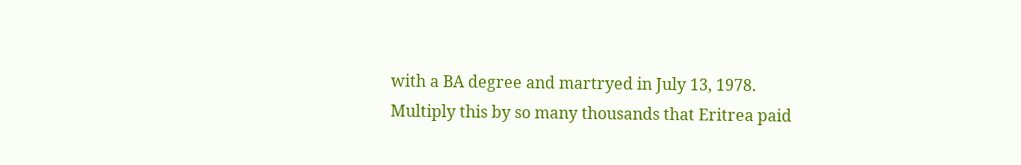with a BA degree and martryed in July 13, 1978. Multiply this by so many thousands that Eritrea paid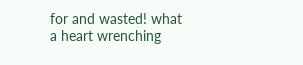for and wasted! what a heart wrenching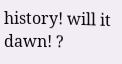history! will it dawn! ?